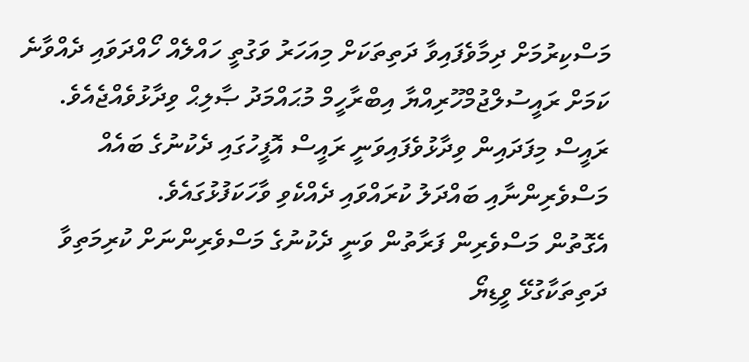މަސްކިރުމަށް ދިމާވެފައިވާ ދަތިތަކަށް މިއަހަރު ވަގުތީ ހައްލެއް ހޯއްދަވައި ދެއްވާނެ ކަމަށް ރައީސުލްޖުމްހޫރިއްޔާ އިބްރާހީމް މުޙައްމަދު ޞާލިޙް ވިދާޅުވެއްޖެއެވެ.
ރައީސް މިފަދައިން ވިދާޅުވެފައިވަނީ ރައީސް އޮފީހުގައި ދެކުނުގެ ބައެއް މަސްވެރިންނާއި ބައްދަލު ކުރައްވައި ދެއްކެވި ވާހަކަފުޅުގައެވެ.
އެގޮތުން މަސްވެރިން ފަރާތުން ވަނީ ދެކުނުގެ މަސްވެރިންނަށް ކުރިމަތިވާ ދަތިތަކާގުޅޭ ވީޑިޔޯ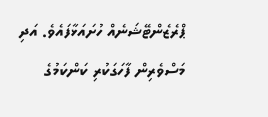ޕްރެޒެންޓޭޝަނެއް ހުށައަޅާފައެވެ. އަދި މަސްވެރިން ފާހަގަކުރި ކަންކަމުގެ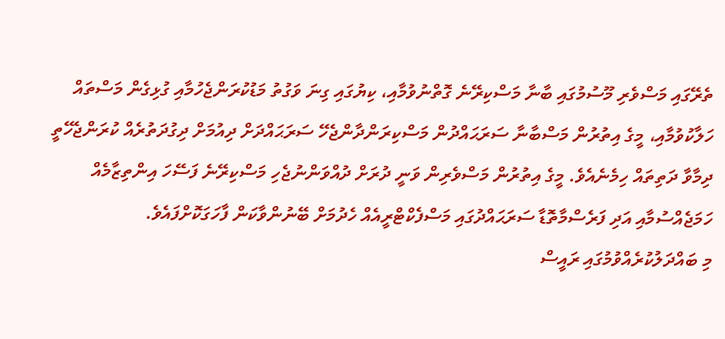ތެރޭގައި މަސްވެރި މޫސުމުގައި ބާނާ މަސްކިރޭނެ ގޮތްނުވުމާއި، ކިޔުގައި ގިނަ ވަގުތު މަޑުކުރަންޖެހުމާއި ގުޅިގެން މަސްތައް ހަލާކުވުމާއި، މީގެ އިތުރުން މަސްބާނާ ސަރަޙައްދުން މަސްކިރަންދާންޖެހޭ ސަރަޙައްދަށް ދިއުމަށް ދިގުދަތުރެއް ކުރަންޖެހޭތީ ދިމާވާ ދަތިތައް ހިމެނެއެވެ. މީގެ އިތުރުން މަސްވެރިން ވަނީ ދުރަށް ދުއްވަންނުޖެހި މަސްކިރޭނެ ފަސޭހަ އިންތިޒާމެއް ހަމަޖެއްސުމާއި އަދި ފަރެސްމާތޮޑާ ސަރަޙައްދުގައި މަސްފެކްޓްރީއެއް ހެދުމަށް ބޭނުންވާކަން ފާހަގަކޮށްފައެވެ.
މި ބައްދަލުކުރެއްވުމުގައި ރައީސް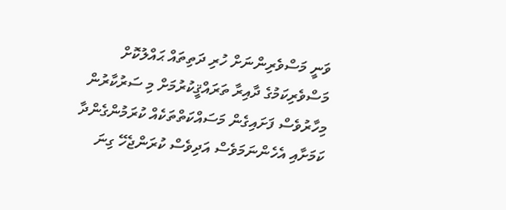ވަނީ މަސްވެރިންނަށް ހުރި ދަތިތައް ޙައްލުކޮށް މަސްވެރިކަމުގެ ދާއިރާ ތަރައްޤީކުރުމަށް މި ސަރުކާރުން މިހާރުވެސް ފަށައިގެން މަސައްކަތްތަކެއް ކުރަމުންގެންދާ ކަމަށާއި އެހެންނަމަވެސް އަދިވެސް ކުރަންޖެހޭ ގިނަ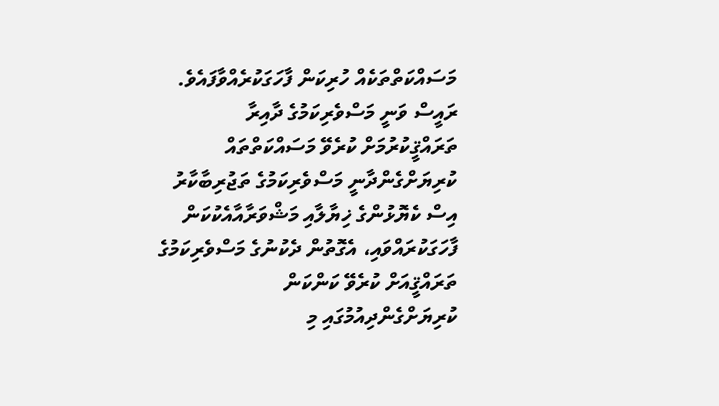މަސައްކަތްތަކެއް ހުރިކަން ފާހަގަކުރެއްވާފައެވެ.
ރައީސް ވަނީ މަސްވެރިކަމުގެ ދާއިރާ ތަރައްޤީކުރުމަށް ކުރެވޭ މަސައްކަތްތައް ކުރިޔަށްގެންދާނީ މަސްވެރިކަމުގެ ތަޖުރިބާކާރު އިސް ކެޔޮޅުންގެ ޚިޔާލާއި މަޝްވަރާއާއެކުކަން ފާހަގަކުރައްވައި، އެގޮތުން ދެކުނުގެ މަސްވެރިކަމުގެ ތަރައްޤީއަށް ކުރެވޭ ކަންކަން ކުރިޔަށްގެންދިއުމުގައި މި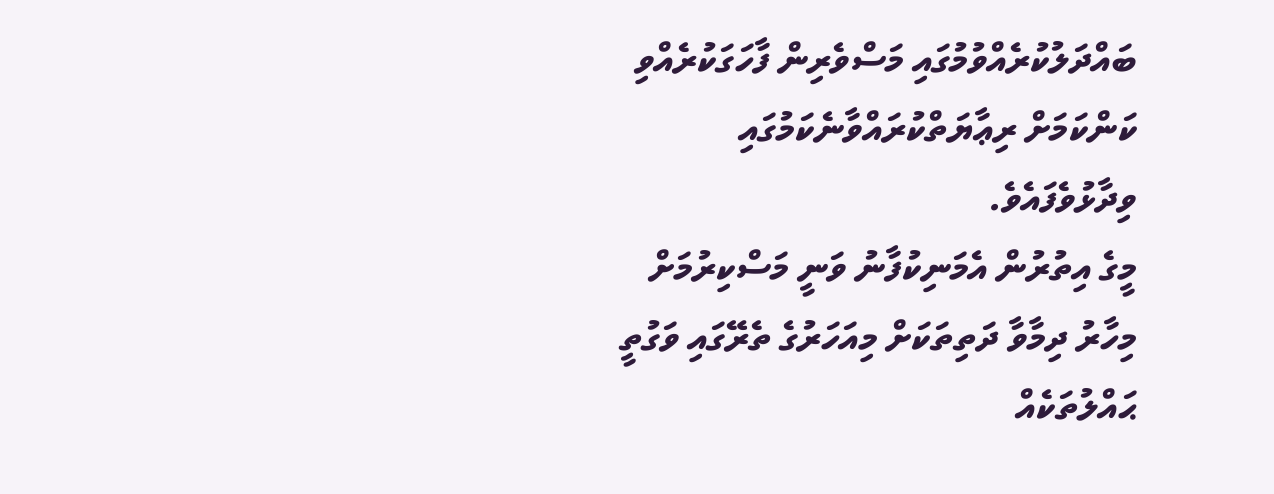ބައްދަލުކުރެއްވުމުގައި މަސްވެރިން ފާހަގަކުރެއްވި ކަންކަމަށް ރިޢާޔަތްކުރައްވާނެކަމުގައި ވިދާޅުވެފައެވެ.
މީގެ އިތުރުން އެމަނިކުފާނު ވަނީ މަސްކިރުމަށް މިހާރު ދިމާވާ ދަތިތަކަށް މިއަހަރުގެ ތެރޭގައި ވަގުތީ ޙައްލުތަކެއް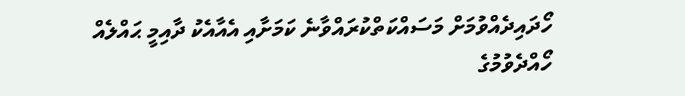ހޯދައިދެއްވުމަށް މަސައްކަތްކުރައްވާނެ ކަމަށާއި އެއާއެކު ދާއިމީ ޙައްލެއް ހޯއްދެވުމުގެ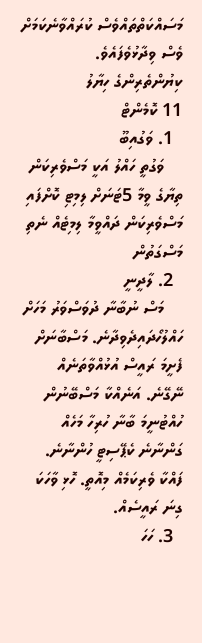މަސައްކަތްތައްވެސް ކުރައްވާނެކަމަށް ވެސް ވިދާޅުވެފައެވެ.
ކިޔުންތެރިންގެ ހިޔާލު
11 ކޮމެންޓް
  1. ވަގުއިބޫ
    ވަގުތީ ހައްލު އަކީ މަސްވެރިކަން ތިޔާގެ ވީމާ 5ޓަނަށް ލިމިޓި ކޮށްފައި މަސްވެރިކަން ދައްވީމާ ލިމިޓެއް ނެތި މަސްގަތުން
  2. ލާދީނީ
    މަސް ނުބާނާ ދުވަސްވަރު މަހަށް ހައްލުހޯދައިދެވިދާނެ. މަސްބާނަށް ފެށީމަ ރައީސް އުޅުއްވާތަނެއް ނޭގޭނެ. އަނެއްކާ މަސްބޭނުން ހުއްޓުނީމަ ބާނާ ހުރިހާ މަހެއް ގަންނާނެ ކެޕޭސިޓީ ހުންނާނެ. ފައްކާ ވެރިކަމެއް މިއޮތީ. ހޮޅި ވާހަކަ ގިނަ ރައީސެއް.
  3. ހަހަ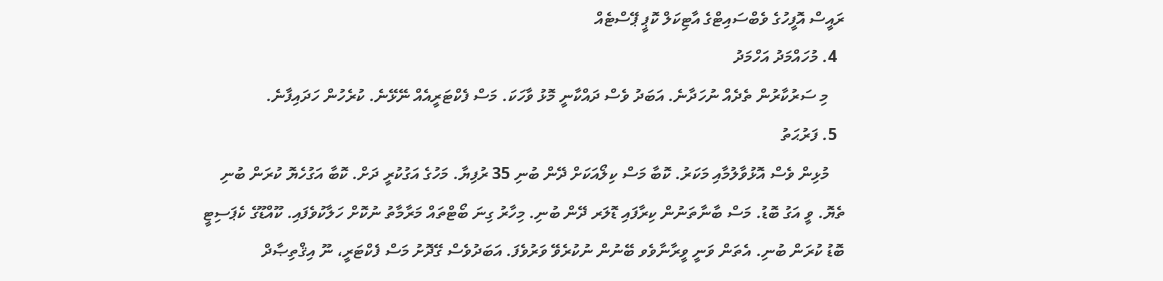ރައީސް އޮފީހުގެ ވެބްސައިޓްގެ އާޓިކަލް ކޮޕީ ޕޭސްޓެއް
  4. މުހައްމަދު އަހްމަދު
    މި ސަރުކާރުން ތެދެއް ނުހަދާނެ. އަބަދު ވެސް ދައްކާނީ މޮޅު ވާހަކަ. މަސް ފެކްޓަރީއެއް ނޭޅޭނެ. ކުރެހުން ހަދައިފާނެ.
  5. ފަރުޙަތު
    މުޅިން ވެސް އޮޅުވާލުމާއި މަކަރު. ކޮބާ މަސް ކިލޯއަކަށް ދޭން ބުނި 35 ރުފިޔާ. މަހުގެ އަގުކުރީ ދަށް. ކޮބާ އަގުހެޔޮ ކުރަން ބުނި ތެޔޮ. ވީ އަގު ބޮޑު. މަސް ބާނާތަނުން ކިރާފައި ޑޮލަރ ދޭން ބުނި. މިހާރު ގިނަ ބޯޓްތައް މަރާމާތު ނުކޮށް ހަލާކުވެފައި. ކޫއްޑޫގެ ކެޕަސިޓީ ބޮޑު ކުރަން ބުނި. އެތަން ވަނީ ވީރާނާވެވ ބޭނުން ނުކުރެވޭ ވަރުވެފަ. އަބަދުވެސް ގޭދޮށު މަސް ފެކްޓަރީ، ނޫ އިޤްތިޞާދް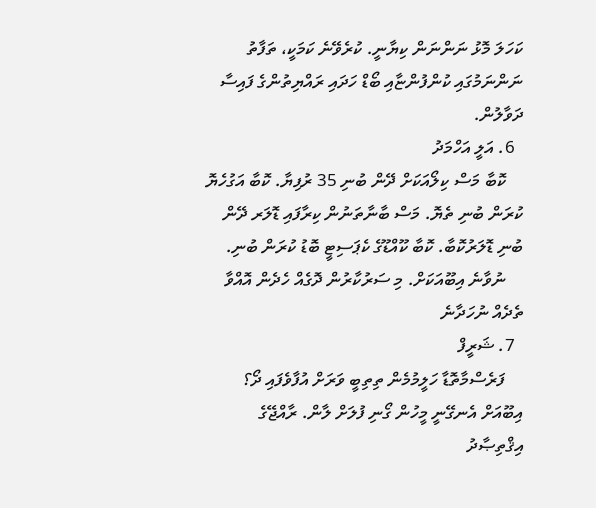ކަހަލަ މޮޅު ނަންނަން ކިޔާނީ. ކުރެވޭނެ ކަމަކީ، ތަފާތު ނަންނަމުގައި ކުންފުންޏާއި ބޯޑް ހަދައި ރައްޔިތުންގެ ފައިސާ ދަވާލުން.
  6. އަލީ އަހްމަދު
    ކޮބާ މަސް ކިލޯއަކަށް ދޭން ބުނި 35 ރުފިޔާ. ކޮބާ އަގުހެޔޮ ކުރަން ބުނި ތެޔޮ. މަސް ބާނާތަނުން ކިރާފައި ޑޮލަރ ދޭން ބުނި ޑޮލަރުކޮބާ. ކޮބާ ކޫއްޑޫގެ ކެޕަސިޓީ ބޮޑު ކުރަން ބުނި.
    ނުވާނެ އިބޫއަކަށް. މި ސަރުކާރުން ދޮގެއް ހެދެން އޮއްވާ ތެދެއް ނުހަދާނެ
  7. ޝަރީފް
    ފަރެސްމާތޮޑާ ހަލީމުމެން ތިތިބީ ވަރަށް އުފާވެފައި ދޯ؟ އިބޫއަށް އެނގޭނީ މީހުން ގޯނި ފުލަށް ލާން. ރާއްޖޭގެ އިޤްތިޞާދު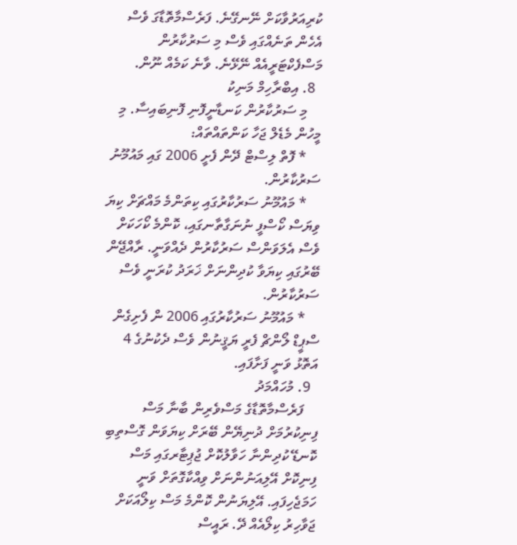ކުރިއަރުވާކަށް ނޭނގޭނެ. ފަރެސްމާތޮޑާގަ ވެސް އެހެން ތަނެއްގައި ވެސް މި ސަރުކާރުން މަސްފެކްޓަރީއެއް ނޭޅޭނެ. ވާނެ ކަމެއް ނޫން.
  8. އިބްރާހިމް މަނިކު
    މި ސަރުކާރުން ކަނޑާނީފޮނި ފޮނިބައިސާ. މި މީހުން މެޑެލް ޖަހާ ކަންތައްތައް:
    * ފޮތް ލިސްޓް ދޭން ފެށީ 2006 ގައި މައުމޫނު ސަރުކާރުން.
    * މައުމޫނު ސަރުކާރުގައި ކިތަންމެ މައްޗަށް ކިޔަ ވިޔަސް ކޯސްފީ ނުނަގާތާނގައި، ކޮންމެ ކޯހަކަށް ވެސް އެލަވަންސް ސަރުކާރުން ދެއްވަނީ. ރާއްޖޭން ބޭރުގައި ކިޔަވާ ކުދިންނަށް ޚަރަދު ކުރަނީ ވެސް ސަރުކާރުން.
    * މައުމޫނު ސަރުކާރުގައި 2006 ން ފެށިގެން ސްޕީޑް ލޯންޗް ފެރީ ޔަޤީނުން ވެސް ދެކުނުގެ 4 އަތޮޅު ވަނީ ފަށާފައި.
  9. މުހައްމަދު
    ފަރެސްމާތޮޑާގެ މަސްވެރިން ބާނާ މަސް ފިނިކުރުމަށް ދުނިޔޭން ބޭރަށް ކިޔަވަން ގޮސްތިބި ކޮނޑޭ ކުދިންނާ ހަވާލުކޮށް ޖުޕިޓާރގައި މަސް ފިނިކޮށް އޭލިއަނުންނަށް ވިއްކާގޮތަށް ވަނީ ހަމަޖެހިފައި. އޭލިޔަނުން ކޮންމެ މަސް ކިލޯއަކަށް ޖަވާހިރު ކިލޯއެއް ދޭ. ރައީސް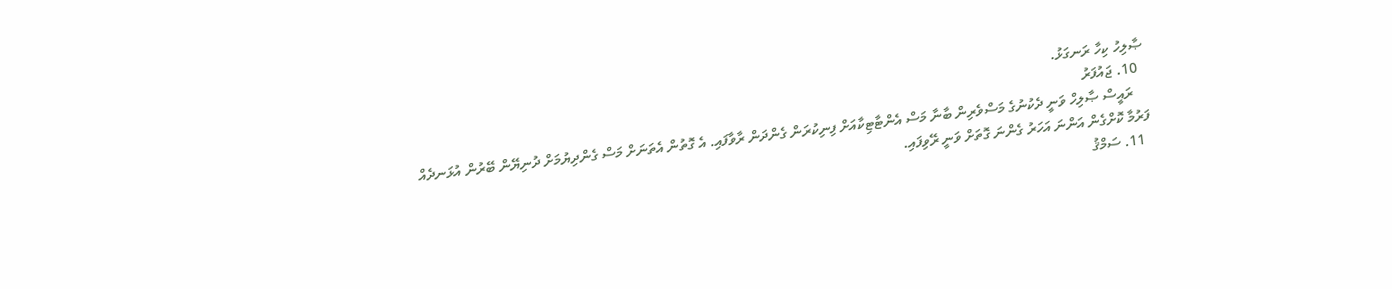ޞާލިހު ކިހާ ރަނގަޅު.
  10. ޖައުފަރު
    ރައީސް ޞާލިހް ވަނީ ދެކުނުގެ މަސްވެރިން ބާނާ މަސް އެންޓާޓިކާއަށް ފިނިކުރަން ގެންދަން ރާވާފައި. އެ ގޮތުން އެތަނަށް މަސް ގެންދިޔުމަށް ދުނިޔޭން ބޭރުން އުޅަނދެއް ފަރުމާ ކޮށްގެން އަންނަ އަހަރު ގެންނަ ގޮތަށް ވަނީ ރޭވިފައި.
  11. ސަމްޤު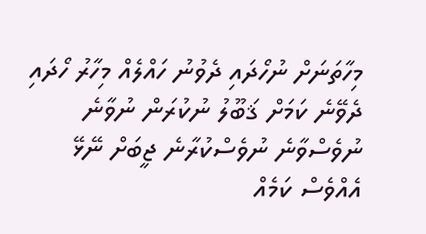މިހާތަނަށް ނުހޯދައި ދެވުނު ހައްލެއް މިހާރު ހޯދައި ދެވޭނެ ކަމަށް ޤަބޫލު ނުކުރަން ނުވާނެ ނުވެސްވާނެ ނުވެސްކުރާނެ ޖީބަށް ނޭޅޭ އެއްވެސް ކަމެއް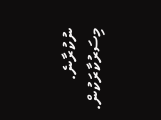ނުކުރާނެ. މިސަރުކާރަކުން.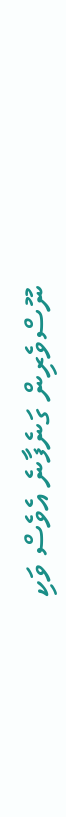ނޫސްވެރިން ގަނެފާނެ އެވެސް ވަކި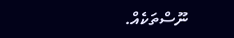ނޫސްތަކެއް.